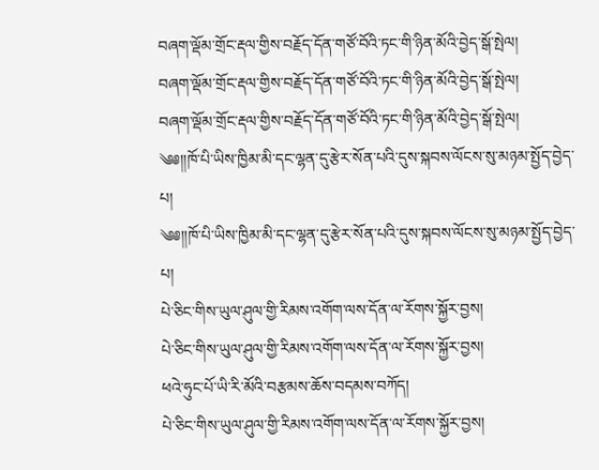བཞག་ལྡོམ་གྲོང་རྡལ་གྱིས་བརྗོད་དོན་གཙོ་བོའི་ཏང་གི་ཉིན་མོའི་བྱེད་སྒོ་སྤེལ།
བཞག་ལྡོམ་གྲོང་རྡལ་གྱིས་བརྗོད་དོན་གཙོ་བོའི་ཏང་གི་ཉིན་མོའི་བྱེད་སྒོ་སྤེལ།
བཞག་ལྡོམ་གྲོང་རྡལ་གྱིས་བརྗོད་དོན་གཙོ་བོའི་ཏང་གི་ཉིན་མོའི་བྱེད་སྒོ་སྤེལ།
༄༅།།ཁོ་པི་ཡིས་ཁྱིམ་མི་དང་ལྷན་དུ་རྩེར་སོན་པའི་དུས་སྐབས་ལོངས་སུ་མཉམ་སྤྱོད་བྱེད་པ།
༄༅།།ཁོ་པི་ཡིས་ཁྱིམ་མི་དང་ལྷན་དུ་རྩེར་སོན་པའི་དུས་སྐབས་ལོངས་སུ་མཉམ་སྤྱོད་བྱེད་པ།
པེ་ཅིང་གིས་ཡུལ་ཤུལ་གྱི་རིམས་འགོག་ལས་དོན་ལ་རོགས་སྐྱོར་བྱས།
པེ་ཅིང་གིས་ཡུལ་ཤུལ་གྱི་རིམས་འགོག་ལས་དོན་ལ་རོགས་སྐྱོར་བྱས།
ཕའེ་ཧུང་པོ་ཡི་རི་མོའི་བརྩམས་ཆོས་བདམས་བཀོད།
པེ་ཅིང་གིས་ཡུལ་ཤུལ་གྱི་རིམས་འགོག་ལས་དོན་ལ་རོགས་སྐྱོར་བྱས།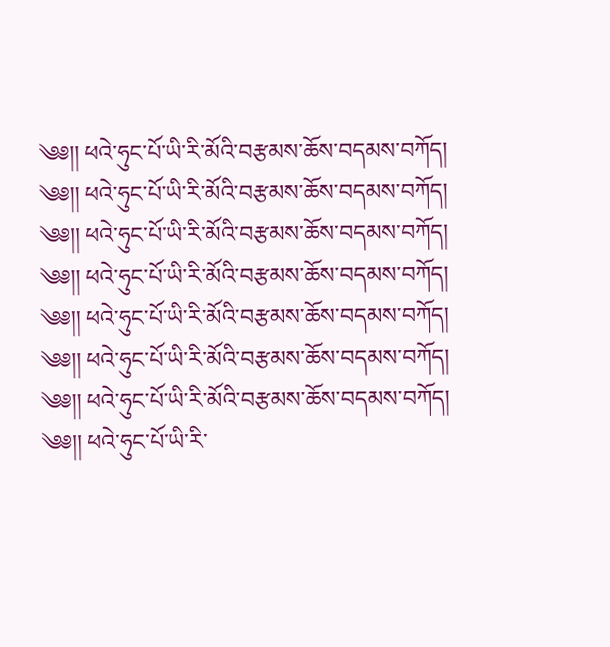༄༅།། ཕའེ་ཧུང་པོ་ཡི་རི་མོའི་བརྩམས་ཆོས་བདམས་བཀོད།
༄༅།། ཕའེ་ཧུང་པོ་ཡི་རི་མོའི་བརྩམས་ཆོས་བདམས་བཀོད།
༄༅།། ཕའེ་ཧུང་པོ་ཡི་རི་མོའི་བརྩམས་ཆོས་བདམས་བཀོད།
༄༅།། ཕའེ་ཧུང་པོ་ཡི་རི་མོའི་བརྩམས་ཆོས་བདམས་བཀོད།
༄༅།། ཕའེ་ཧུང་པོ་ཡི་རི་མོའི་བརྩམས་ཆོས་བདམས་བཀོད།
༄༅།། ཕའེ་ཧུང་པོ་ཡི་རི་མོའི་བརྩམས་ཆོས་བདམས་བཀོད།
༄༅།། ཕའེ་ཧུང་པོ་ཡི་རི་མོའི་བརྩམས་ཆོས་བདམས་བཀོད།
༄༅།། ཕའེ་ཧུང་པོ་ཡི་རི་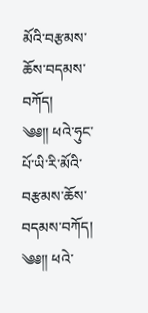མོའི་བརྩམས་ཆོས་བདམས་བཀོད།
༄༅།། ཕའེ་ཧུང་པོ་ཡི་རི་མོའི་བརྩམས་ཆོས་བདམས་བཀོད།
༄༅།། ཕའེ་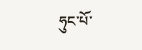ཧུང་པོ་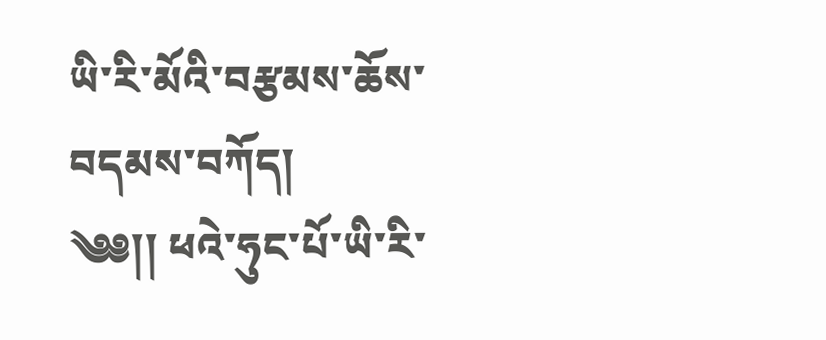ཡི་རི་མོའི་བརྩམས་ཆོས་བདམས་བཀོད།
༄༅།། ཕའེ་ཧུང་པོ་ཡི་རི་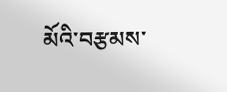མོའི་བརྩམས་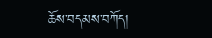ཆོས་བདམས་བཀོད།